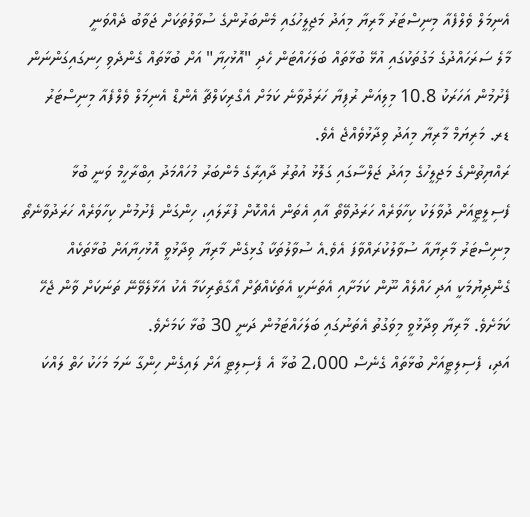އެނިމަލް ވެލްފެއާ މިނިސްޓަރު މާރިޔާ މިއަދު މަޖިލީހުގައި މެންބަރުންގެ ސުވާލުތަކަށް ޖަވާބު ދެއްވަނީ
މާލެ ސަރަހައްދުގެ މަގުތަކުގައި އުޅޭ ބުޅާތައް ބަލަހައްޓަން ހެދި "އޮޅުހިޔާ" އަށް ބުޅާތައް ގެންދެވި ހިނގައިގަންނަން ފެށުމުން އަހަރަކު 10.8 މިލިއަން ރުފިޔާ ހަރަދުވާނެ ކަމަށް އެގްރިކަލްޗާ އެންޑް އެނިމަލް ވެލްފެއާ މިނިސްޓަރު ޑރ. މަރިޔަމް މާރިޔާ މިއަދު ވިދާޅުވެއްޖެ އެވެ.
ރައްޔިތުންގެ މަޖިލީހުގެ މިއަދު ޖަލްސާގައި ގަލޮޅު އުތުރު ދާއިރާގެ މެންބަރު މުހައްމަދު އިބްރާހީމް ވަނީ ބުޅާ ފެސިލީޓީއަށް ދުވާލަކު ކިހާވަރެއް ހަރަދުވޭތޯ އާއި އެތަން އެއްކޮށް ފުރާލައި، ހިންގަން ފެށުމުން ކިހާވަރެއް ހަރަދުވާނެތޯ މިނިސްޓަރު މާރިޔާއާ ސުވާލުކުރައްވާފަ އެވެ.އެ ސުވާލުތަކާ ގުޅިގެން މާރިޔާ ވިދާޅުވީ އޮޅުހިޔާއަށް ބުޅާތަކެއް ގެންދިޔުމަކީ އަދި ހައްލެއް ނޫން ކަމަށާއި އެތަނަކީ އެތަކެއްޗަށް އޯގާތެރިކަމާ އެކު އަޅާލެވޭނޭ ތަނަކަށް ވާން ޖެހޭ ކަމަށެވެ. މާރިޔާ ވިދާޅުވީ މިވަގުތު އެތަނުގައި ބަލަހައްޓަމުން ދަނީ 30 ބުޅާ ކަމަށެވެ.
އަދި، ފެސިލިޓީއަށް ބުޅާތައް ގެނެސް 2،000 ބުޅާ އެ ފެސިލިޓީ އަށް ލައިގެން ހިންގާ ނަމަ މަހަކު ހަތް ލައްކަ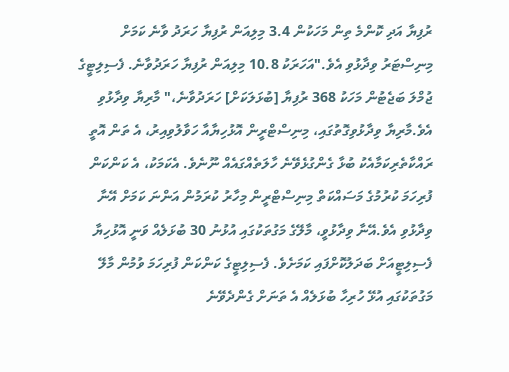ރުފިޔާ އަދި ކޮންމެ ތިން މަހަކުން 3.4 މިލިއަން ރުފިޔާ ހަރަދު ވާނެ ކަމަށް މިނިސްޓަރު ވިދާޅުވި އެވެ."އަހަރަކު 10.8 މިލިއަން ރުފިޔާ ހަރަދުވާނެ. ފެސިލިޓީގެ ޖުމްލަ ބަޖެޓުން މަހަކު 368 ރުފިޔާ [ބުޅަލަކަށް] ހަރަދުވާނެ،" މާރިޔާ ވިދާޅުވި އެވެ.މާރިޔާ ވިދާޅުވިގޮތުގައި، މިނިސްޓްރީން އޮޅުހިޔާއާ ހަވާލުވިއިރު، އެ ތަން އޮތީ ރައްކާތެރިކަމާއެކު ބުޅާ ގެންގުޅެވޭނެ ހާލަތެއްގައެއް ނޫނެވެ. އެކަމަކު، އެ ކަންކަން ފުރިހަމަ ކުރުމުގެ މަސައްކަތް މިނިސްޓްރީން މިހާރު ކުރަމުން އަންނަ ކަމަށް އޭނާ ވިދާޅުވި އެވެ.އޭނާ ވިދާޅުވީ، މާލޭގެ މަގުތަކުގައި އުޅުނު 30 ބުޅަލެއް ވަނީ އޮޅުހިޔާ ފެސިލިޓީއަށް ބަދަލުކޮށްފައި ކަމަށެވެ. ފެސިލިޓީގެ ކަންކަން ފުރިހަމަ ވުމުން މާލޭ މަގުތަކުގައި އުޅޭ ހުރިހާ ބުޅަލެއް އެ ތަނަށް ގެންދެވޭނެ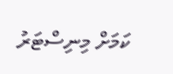ކަމަށް މިނިސްޓަރު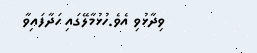ވިދާޅުވި އެވެ.ހުޅުމާލޭގައި ހަދާފައިވާ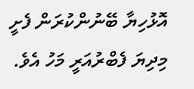އޮޅުހިޔާ ބޭނުންކުރަން ފެށީ މިދިޔަ ފެބްރުއަރީ މަހު އެވެ.